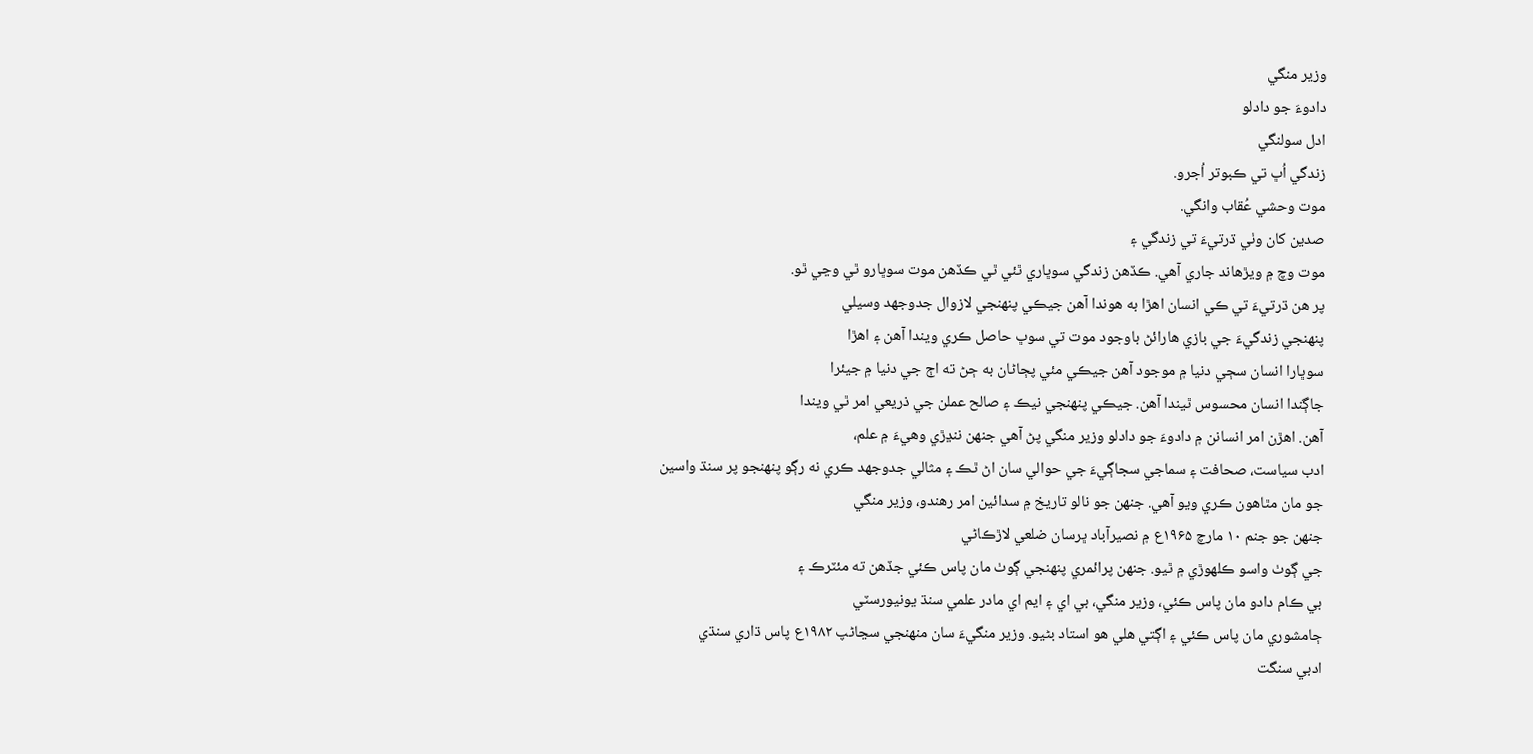وزير منگي
دادوءَ جو دادلو
ادل سولنگي
زندگي اُڀ تي ڪبوتر اُجرو.
موت وحشي عُقاب وانگي.
صدين کان وٺي ڌرتيءَ تي زندگي ۽
موت وچ ۾ ويڙهاند جاري آهي. ڪڏهن زندگي سوڀاري ٿئي ٿي ڪڏهن موت سوڀارو ٿي وڃي ٿو.
پر هن ڌرتيءَ تي ڪي انسان اهڙا به هوندا آهن جيڪي پنهنجي لازوال جدوجهد وسيلي
پنهنجي زندگيءَ جي بازي هارائڻ باوجود موت تي سوڀ حاصل ڪري ويندا آهن ۽ اهڙا
سوڀارا انسان سڄي دنيا ۾ موجود آهن جيڪي مئي پڄاڻان به ڄڻ ته اڄ جي دنيا ۾ جيئرا
جاڳندا انسان محسوس ٿيندا آهن. جيڪي پنهنجي نيڪ ۽ صالح عملن جي ذريعي امر ٿي ويندا
آهن. اهڙن امر انسانن ۾ دادوءَ جو دادلو وزير منگي پڻ آهي جنهن ننڍڙي وهيءَ ۾ علم،
ادب سياست، صحافت ۽ سماجي سجاڳيءَ جي حوالي سان اڻ ٿڪ ۽ مثالي جدوجهد ڪري نه رڳو پنهنجو پر سنڌ واسين
جو مان مٿاهون ڪري ويو آهي. جنهن جو نالو تاريخ ۾ سدائين امر رهندو، وزير منگي
جنهن جو جنم ۱۰ مارچ ۱۹۶۵ع ۾ نصيرآباد ڀرسان ضلعي لاڙڪاڻي
جي ڳوٺ واسو ڪلهوڙي ۾ ٿيو. جنهن پرائمري پنهنجي ڳوٺ مان پاس ڪئي جڏهن ته مئٽرڪ ۽
بي ڪام دادو مان پاس ڪئي، وزير منگي، بي اي ۽ ايم اي مادر علمي سنڌ يونيورسٽي
ڄامشوري مان پاس ڪئي ۽ اڳتي هلي هو استاد بڻيو. وزير منگيءَ سان منهنجي سڃاڻپ ۱۹۸۲ع پاس ڌاري سنڌي
ادبي سنگت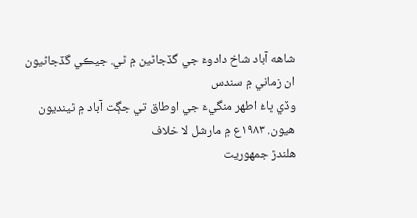شاهه آباد شاخ دادوءَ جي گڏجاڻين ۾ ٿي. جيڪي گڏجاڻيون ان زماني ۾ سندس
وڏي ڀاءُ اطهر منگيءَ جي اوطاق تي جڳت آباد ۾ ٿينديون هيون. ۱۹۸۳ع ۾ مارشل لا خلاف
هلندڙ جمهوريت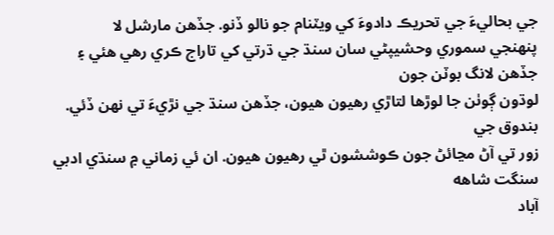جي بحاليءَ جي تحريڪ دادوءَ کي ويٽنام جو نالو ڏنو. جڏهن مارشل لا
پنهنجي سموري وحشيپڻي سان سنڌ جي ڌرتي کي تاراج ڪري رهي هئي ۽ جڏهن لانگ بوٽن جون
لوڌون ڳوٺن جا لوڙها لتاڙي رهيون هيون، جڏهن سنڌ جي نڙيءَ تي نهن ڏئي. بندوق جي
زور تي آڻ مڃائڻ جون ڪوششون ٿي رهيون هيون. ان ئي زماني ۾ سنڌي ادبي سنگت شاهه
آباد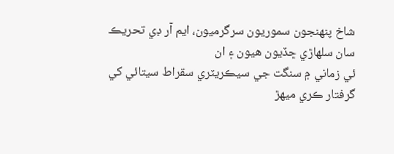شاخ پنهنجون سموريون سرگرميون، ايم آر ڊي تحريڪ سان سلهاڙي ڇڏيون هيون ۽ ان
ئي زماني ۾ سنگت جي سيڪريٽري سقراط سيتائي کي گرفتار ڪري ميهڙ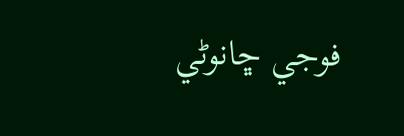فوجي ڇانوڻي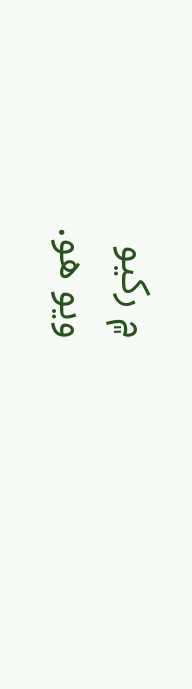۾ رکيو
ويو هو.